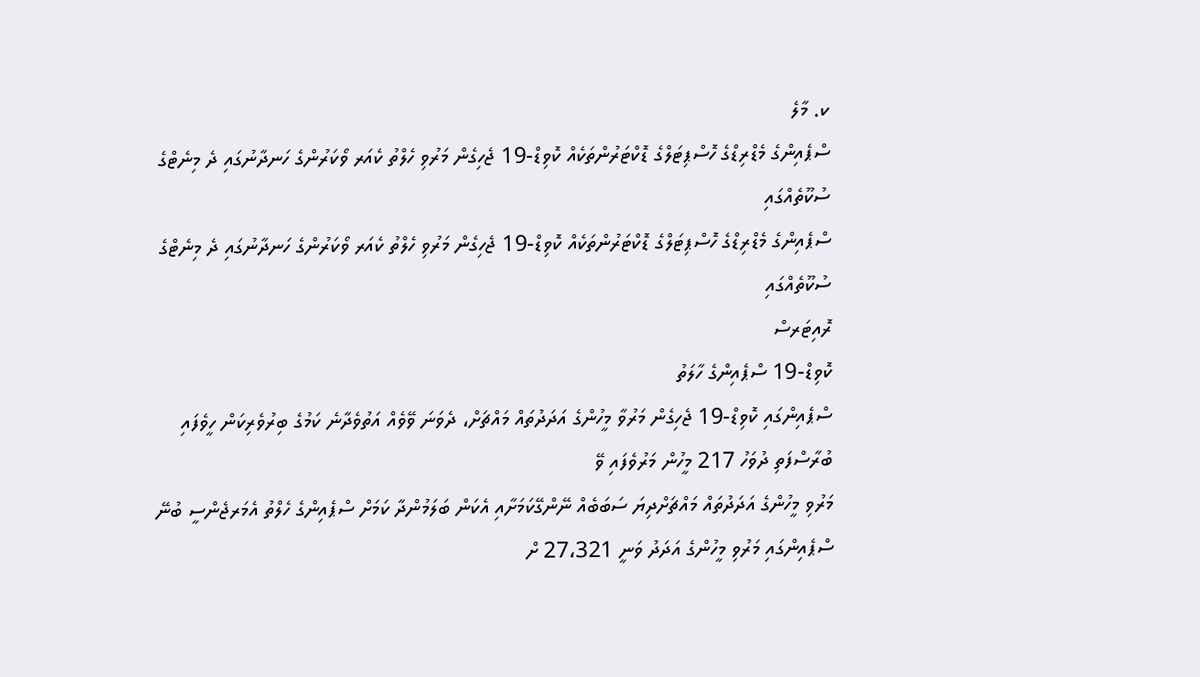ކ. މާލެ
ސްޕެއިންގެ މެޑްރިޑްގެ ހޮސްޕިޓަލްގެ ޑޮކްޓަރުންތަކެއް ކޮވިޑް-19 ޖެހިގެން މަރުވި ހެލްތު ކެއަރ ވޯކަރުންގެ ހަނދާނުގައި ދެ މިނެޓްގެ ސުކޫތެއްގައި
ސްޕެއިންގެ މެޑްރިޑްގެ ހޮސްޕިޓަލްގެ ޑޮކްޓަރުންތަކެއް ކޮވިޑް-19 ޖެހިގެން މަރުވި ހެލްތު ކެއަރ ވޯކަރުންގެ ހަނދާނުގައި ދެ މިނެޓްގެ ސުކޫތެއްގައި
ރޮއިޓަރސް
ކޮވިޑް-19 ސްޕެއިންގެ ހާލަތު
ސްޕެއިންގައި ކޮވިޑް-19 ޖެހިގެން މަރުވާ މީހުންގެ އަދަދުތައް މައްޗަށް، ދެވަނަ ވޭވެއް އަތުވެދާނެ ކަމުގެ ބިރުވެރިކަން ހީވެފައި
ބުރާސްފަތި ދުވަހު 217 މީހުން މަރުވެފައި ވޭ
މަރުވި މީހުންގެ އަދަދުތައް މައްޗަށްދިޔަ ސަބަބެއް ނޭންގޭކަމަށާއި އެކަން ބަލަމުންދާ ކަމަށް ސްޕެއިންގެ ހެލްތު އެމަރޖެންސީ ބުނޭ
ސްޕެއިންގައި މަރުވި މީހުންގެ އަދަދު ވަނީ 27،321 ށް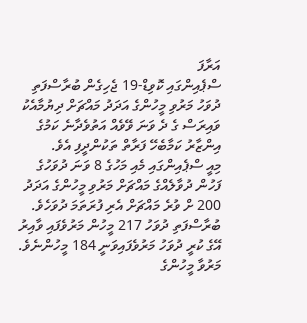އަރާފަ
ސްޕެއިންގައި ކޮވިޑް-19 ޖެހިގެން ބުރާސްފަތި ދުވަހު މަރުވި މީހުންގެ އަދަދު މައްޗަށް ދިޔުމާއެކު ވައިރަސް ގެ ދެ ވަނަ ވޭވެއް އަތުވެދާނެ ކަމުގެ އިންޒާރު ކަމާބެހޭ ފަރާތް ތަކުންދީފި އެވެ.
މިއީ ސްޕެއިންގައި މެއި މަހުގެ 8 ވަނަ ދުވަހުގެ ފަހުން ދުވާލެއްގެ މައްޗަށް މަރުވި މީހުންގެ އަދަދު 200 ށް ވުރެ މައްޗަށް އެރި ފުރަތަމަ ދުވަހެވެ. ބުރާސްފަތި ދުވަހު 217 މީހުން މަރުވެފައި ވާއިރު އޭގެ ކުރީ ދުވަހު މަރުވެފައިވަނީ 184 މީހުންނެވެ. މަރުވާ މީހުންގެ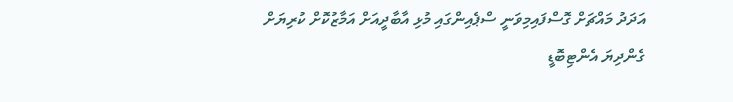އަދަދު މައްޗަށް ގޮސްފައިމިވަނީ ސްޕެއިންގައި މުޅި އާބާދީއަށް އަމާޒުކޮށް ކުރިޔަށް ގެންދިޔަ އެންޓިބޮޑީ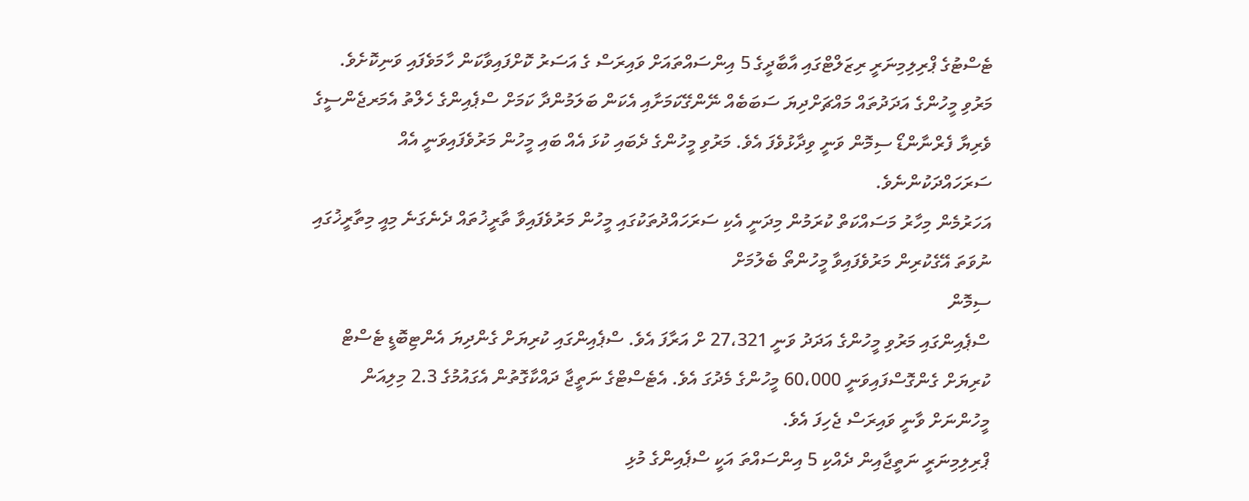ޓެސްޓުގެ ޕްރިލިމިނަރީ ރިޒަލްޓްގައި އާބާދީގެ 5 އިންސައްތައަށް ވައިރަސް ގެ އަސަރު ކޮށްފައިވާކަން ހާމަވެފައި ވަނިކޮށެވެ.
މަރުވި މީހުންގެ އަދަދުތައް މައްޗަށްދިޔަ ސަބަބެއް ނޭންގޭކަމަށާއި އެކަން ބަލަމުންދާ ކަމަށް ސްޕެއިންގެ ހެލްތު އެމަރޖެންސީގެ ވެރިޔާ ފެރްނާންޑޯ ސިމޮން ވަނީ ވިދާޅުވެފަ އެވެ. މަރުވި މީހުންގެ ދެބައި ކުޅަ އެއް ބައި މީހުން މަރުވެފައިވަނީ އެއް ސަރަހައްދަކުންނެވެ.
އަހަރުމެން މިހާރު މަސައްކަތް ކުރަމުން މިދަނީ އެކި ސަރަހައްދުތަކުގައި މީހުން މަރުވެފައިވާ ތާރީޚުތައް ދެނެގަނެ މިއީ މިތާރީޚުގައި ނުވަތަ އޭގެކުރިން މަރުވެފައިވާ މީހުންތޯ ބެލުމަށް
ސިމޮން
ސްޕެއިންގައި މަރުވި މީހުންގެ އަދަދު ވަނީ 27،321 ށް އަރާފަ އެވެ. ސްޕެއިންގައި ކުރިޔަށް ގެންދިޔަ އެންޓިބޮޑީ ޓެސްޓް ކުރިޔަށް ގެންގޮސްފައިވަނީ 60،000 މީހުންގެ މެދުގަ އެވެ. އެޓެސްޓްގެ ނަތީޖާ ދައްކާގޮތުން އެގައުމުގެ 2.3 މިލިއަން މީހުންނަށް ވާނީ ވައިރަސް ޖެހިފަ އެވެ.
ޕްރިލިމިނަރީ ނަތީޖާއިން ދެއްކި 5 އިންސައްތަ އަކީ ސްޕެއިންގެ މުޅި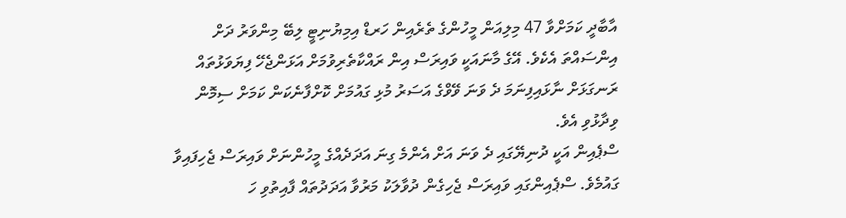އާބާދީ ކަމަށްވާ 47 މިލިއަން މީހުންގެ ތެރެއިން ހަރޑް އިމިޔުނިޓީ ލިބޭ މިންވަރު ދަށް އިންސައްތަ އެކެވެ. އޭގެ މާނައަކީ ވައިރަސް އިން ރައްކާތެރިވުމަށް އަޅަންޖެހޭ ފިޔަވަޅުތައް ރަނގަޅަށް ނާޅައިފިނަމަ ދެ ވަނަ ވޭވްގެ އަސަރު މުޅި ގައުމަށް ކޮށްފާނެކަން ކަމަށް ސިމޮން ވިދާޅުވި އެވެ.
ސްޕެއިން އަކީ ދުނިޔޭގައި ދެ ވަނަ އަށް އެންމެ ގިނަ އަދަދެއްގެ މީހުންނަށް ވައިރަސް ޖެހިފައިވާ ގައުމެވެ. ސްޕެއިންގައި ވައިރަސް ޖެހިގެން ދުވާލަކު މަރުވާ އަދަދުތައް ފާއިތުވި ހަ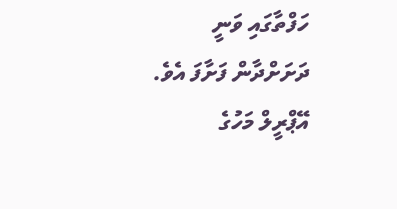ހަފްތާގައި ވަނީ ދަށަށްދާން ފަށާފަ އެވެ. އޭޕްރީލް މަހުގެ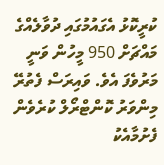ކުރީކޮޅު އެގައުމުގައި ދުވާލެއްގެ މައްޗަށް 950 މީހުން ވަނީ މަރުވެފަ އެވެ. ވައިރަސް ފެތުރޭ މިންވަރު ކޮންޓްރޯލް ކުރެވެން ފެށުމާއެކު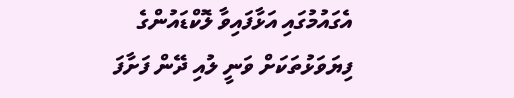އެގައުމުގައި އަޅާފައިވާ ލޮކްޑައުންގެ ފިޔަވަޅުތަކަށް ވަނީ ލުއި ދޭން ފަށާފަ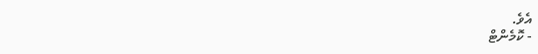އެވެ.
- ކޮމެންޓް